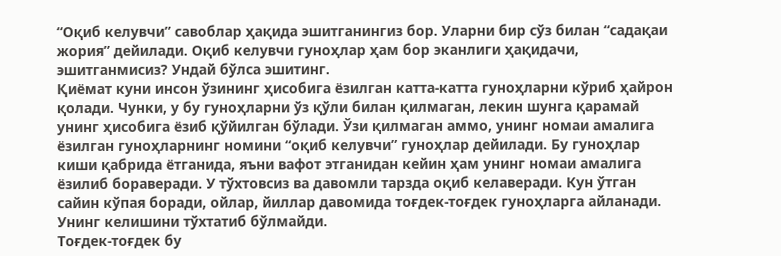“Оқиб келувчи” савоблар ҳақида эшитганингиз бор. Уларни бир сўз билан “садақаи жория” дейилади. Оқиб келувчи гуноҳлар ҳам бор эканлиги ҳақидачи, эшитганмисиз? Ундай бўлса эшитинг.
Қиёмат куни инсон ўзининг ҳисобига ёзилган катта-катта гуноҳларни кўриб ҳайрон қолади. Чунки, у бу гуноҳларни ўз қўли билан қилмаган, лекин шунга қарамай унинг ҳисобига ёзиб қўйилган бўлади. Ўзи қилмаган аммо, унинг номаи амалига ёзилган гуноҳларнинг номини “оқиб келувчи” гуноҳлар дейилади. Бу гуноҳлар киши қабрида ётганида, яъни вафот этганидан кейин ҳам унинг номаи амалига ёзилиб бораверади. У тўхтовсиз ва давомли тарзда оқиб келаверади. Кун ўтган сайин кўпая боради, ойлар, йиллар давомида тоғдек-тоғдек гуноҳларга айланади. Унинг келишини тўхтатиб бўлмайди.
Тоғдек-тоғдек бу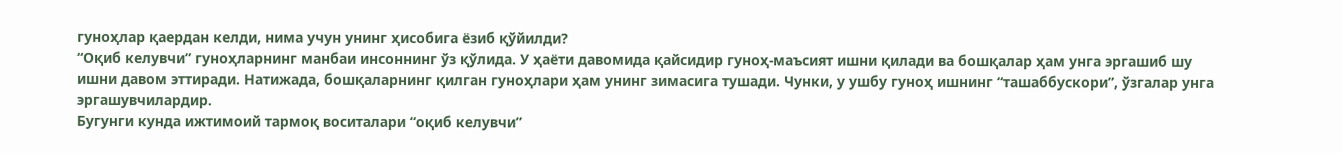гуноҳлар қаердан келди, нима учун унинг ҳисобига ёзиб қўйилди?
“Оқиб келувчи” гуноҳларнинг манбаи инсоннинг ўз қўлида. У ҳаёти давомида қайсидир гуноҳ-маъсият ишни қилади ва бошқалар ҳам унга эргашиб шу ишни давом эттиради. Натижада, бошқаларнинг қилган гуноҳлари ҳам унинг зимасига тушади. Чунки, у ушбу гуноҳ ишнинг “ташаббускори”, ўзгалар унга эргашувчилардир.
Бугунги кунда ижтимоий тармоқ воситалари “оқиб келувчи”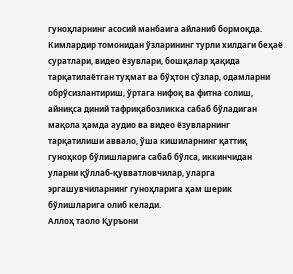гуноҳларнинг асосий манбаига айланиб бормоқда. Кимлардир томонидан ўзларининг турли хилдаги беҳаё суратлари, видео ёзувлари, бошқалар ҳақида тарқатилаётган туҳмат ва бўҳтон сўзлар, одамларни обрўсизлантириш, ўртага нифоқ ва фитна солиш, айниқса диний тафриқабозликка сабаб бўладиган мақола ҳамда аудио ва видео ёзувларнинг тарқатилиши аввало, ўша кишиларнинг қаттиқ гуноҳкор бўлишларига сабаб бўлса, иккинчидан уларни қўллаб-қувватловчилар, уларга эргашувчиларнинг гуноҳларига ҳам шерик бўлишларига олиб келади.
Аллоҳ таоло Қуръони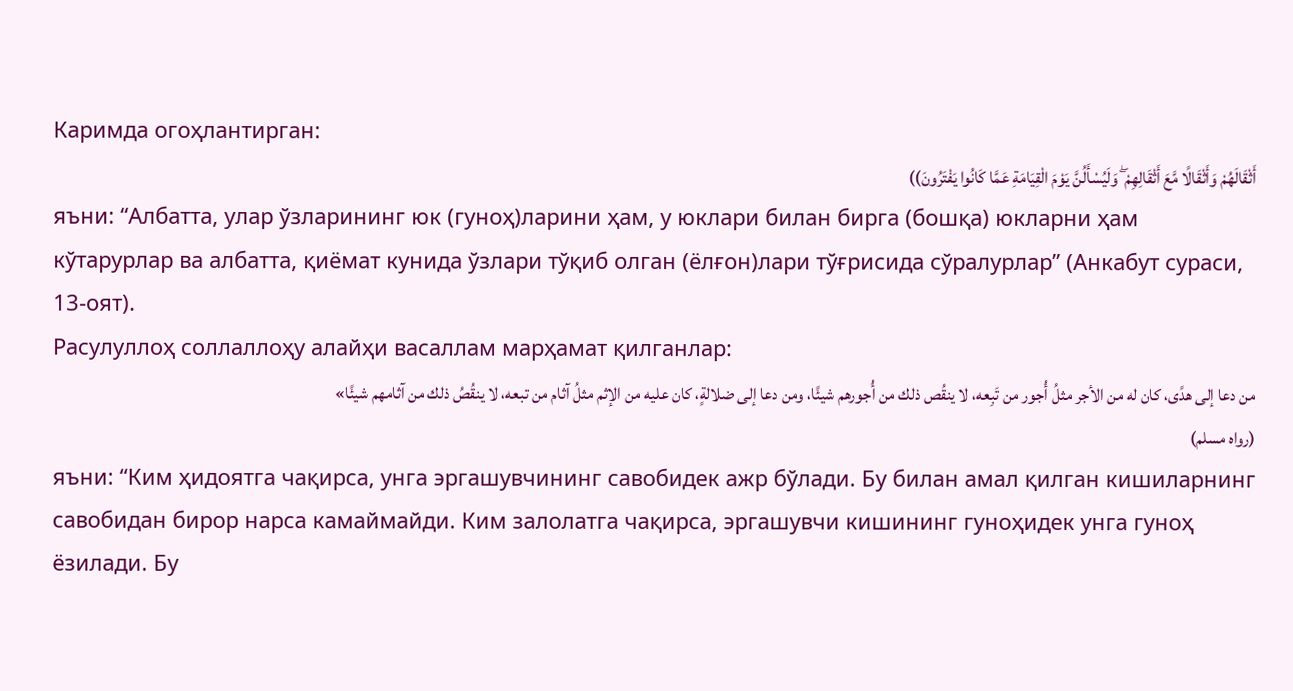Каримда огоҳлантирган:
أَثْقَالَهُمْ وَأَثْقَالًا مَّعَ أَثْقَالِهِمْ ۖ وَلَيُسْأَلُنَّ يَوْمَ الْقِيَامَةِ عَمَّا كَانُوا يَفْتَرُونَ))
яъни: “Албатта, улар ўзларининг юк (гуноҳ)ларини ҳам, у юклари билан бирга (бошқа) юкларни ҳам кўтарурлар ва албатта, қиёмат кунида ўзлари тўқиб олган (ёлғон)лари тўғрисида сўралурлар” (Анкабут сураси, 13-оят).
Расулуллоҳ соллаллоҳу алайҳи васаллам марҳамат қилганлар:
من دعا إلى هدًى، كان له من الأجر مثلُ أُجور من تَبِعه، لا ينقُص ذلك من أُجورهم شيئًا، ومن دعا إلى ضلالةٍ، كان عليه من الإثم مثلُ آثام من تبعه، لا ينقُصُ ذلك من آثامهم شيئًا»
(رواه مسلم)
яъни: “Ким ҳидоятга чақирса, унга эргашувчининг савобидек ажр бўлади. Бу билан амал қилган кишиларнинг савобидан бирор нарса камаймайди. Ким залолатга чақирса, эргашувчи кишининг гуноҳидек унга гуноҳ ёзилади. Бу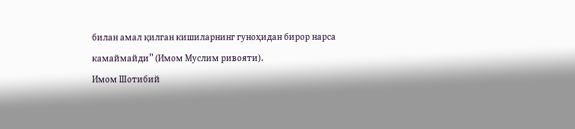билан амал қилган кишиларнинг гуноҳидан бирор нарса камаймайди” (Имом Муслим ривояти).
Имом Шотибий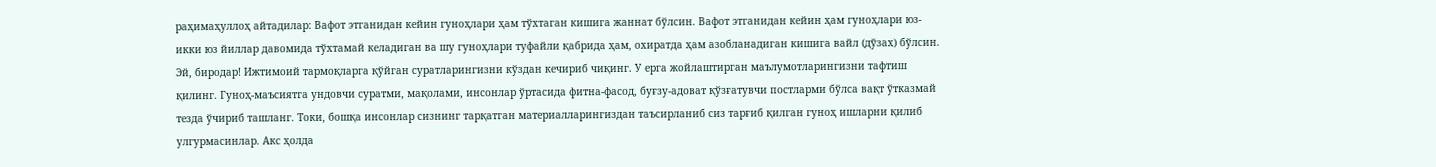раҳимаҳуллоҳ айтадилар: Вафот этганидан кейин гуноҳлари ҳам тўхтаган кишига жаннат бўлсин. Вафот этганидан кейин ҳам гуноҳлари юз-икки юз йиллар давомида тўхтамай келадиган ва шу гуноҳлари туфайли қабрида ҳам, охиратда ҳам азобланадиган кишига вайл (дўзах) бўлсин.
Эй, биродар! Ижтимоий тармоқларга қўйган суратларингизни кўздан кечириб чиқинг. У ерга жойлаштирган маълумотларингизни тафтиш қилинг. Гуноҳ-маъсиятга ундовчи суратми, мақолами, инсонлар ўртасида фитна-фасод, буғзу-адоват қўзғатувчи постларми бўлса вақт ўтказмай тезда ўчириб ташланг. Токи, бошқа инсонлар сизнинг тарқатган материалларингиздан таъсирланиб сиз тарғиб қилган гуноҳ ишларни қилиб улгурмасинлар. Акс ҳолда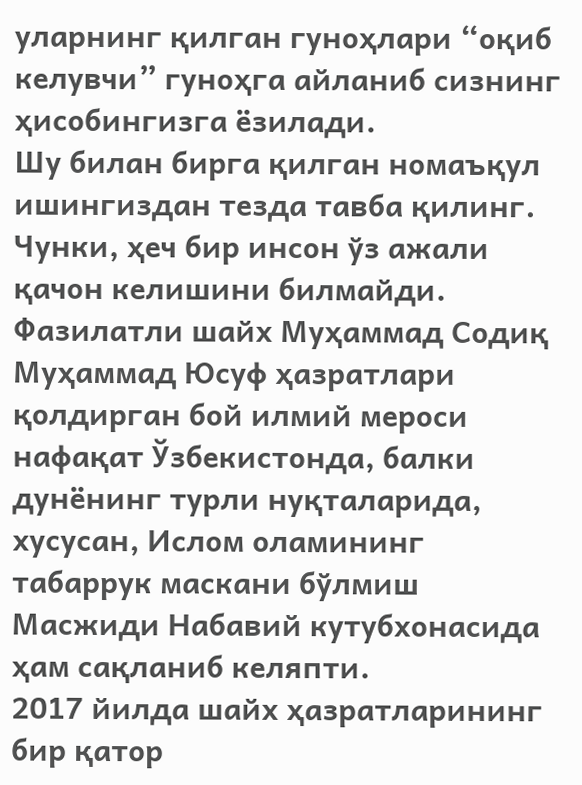уларнинг қилган гуноҳлари “оқиб келувчи” гуноҳга айланиб сизнинг ҳисобингизга ёзилади.
Шу билан бирга қилган номаъқул ишингиздан тезда тавба қилинг. Чунки, ҳеч бир инсон ўз ажали қачон келишини билмайди.
Фазилатли шайх Муҳаммад Содиқ Муҳаммад Юсуф ҳазратлари қолдирган бой илмий мероси нафақат Ўзбекистонда, балки дунёнинг турли нуқталарида, хусусан, Ислом оламининг табаррук маскани бўлмиш Масжиди Набавий кутубхонасида ҳам сақланиб келяпти.
2017 йилда шайх ҳазратларининг бир қатор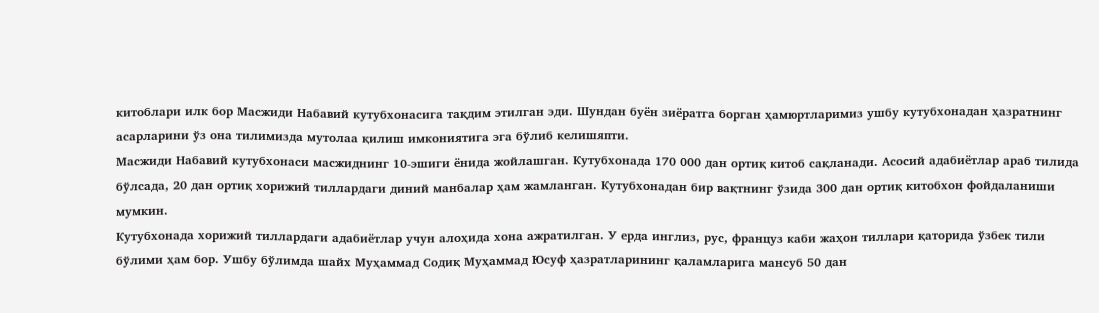китоблари илк бор Масжиди Набавий кутубхонасига тақдим этилган эди. Шундан буён зиёратга борган ҳамюртларимиз ушбу кутубхонадан ҳазратнинг асарларини ўз она тилимизда мутолаа қилиш имкониятига эга бўлиб келишяпти.
Масжиди Набавий кутубхонаси масжиднинг 10-эшиги ёнида жойлашган. Кутубхонада 170 000 дан ортиқ китоб сақланади. Асосий адабиётлар араб тилида бўлсада, 20 дан ортиқ хорижий тиллардаги диний манбалар ҳам жамланган. Кутубхонадан бир вақтнинг ўзида 300 дан ортиқ китобхон фойдаланиши мумкин.
Кутубхонада хорижий тиллардаги адабиётлар учун алоҳида хона ажратилган. У ерда инглиз, рус, француз каби жаҳон тиллари қаторида ўзбек тили бўлими ҳам бор. Ушбу бўлимда шайх Муҳаммад Содиқ Муҳаммад Юсуф ҳазратларининг қаламларига мансуб 50 дан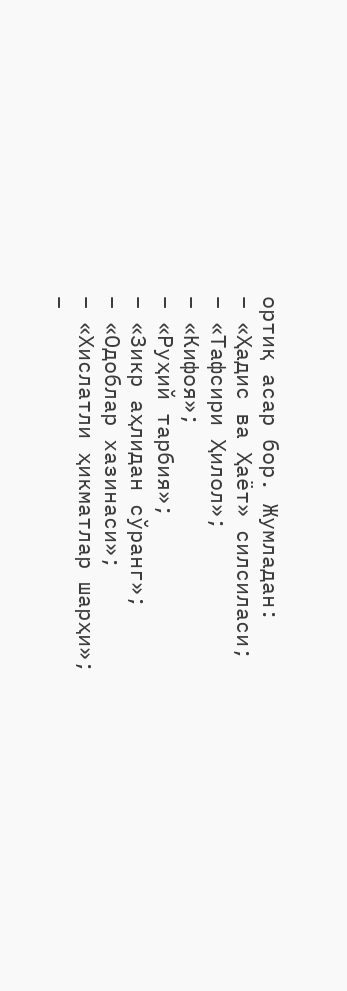ортиқ асар бор. Жумладан:
– «Ҳадис ва Ҳаёт» силсиласи;
– «Тафсири Ҳилол»;
– «Кифоя»;
– «Руҳий тарбия»;
– «Зикр аҳлидан сўранг»;
– «Одоблар хазинаси»;
– «Хислатли ҳикматлар шарҳи»;
–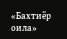«Бахтиёр оила»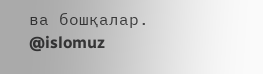ва бошқалар.
@islomuz